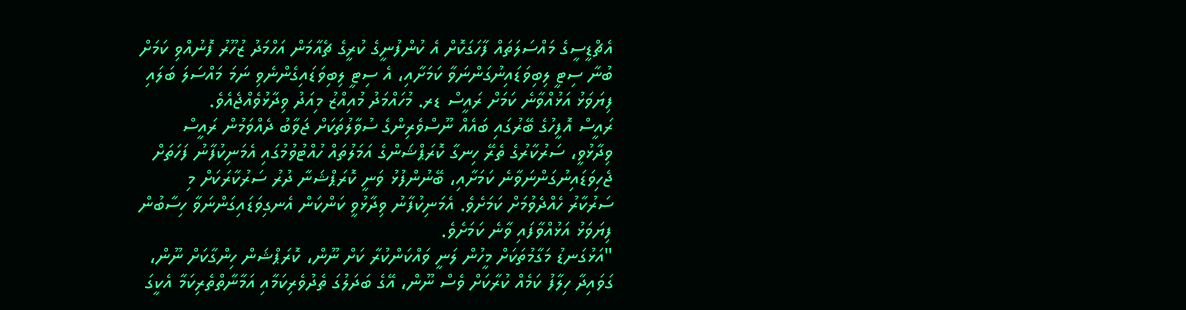އެޗްޑީސީގެ މައްސަލަތައް ފާހަގަކޮށް އެ ކުންފުނީގެ ކުރީގެ ޗެއާމަން އަހްމަދު ޒުހޫރު ފޮނުއްވި ކަމަށް ބުނާ ސިޓީ ލިބިވަޑައިނުގަންނަވާ ކަމަށާއި، އެ ސިޓީ ލިބިވަޑައިގެންނެވި ނަމަ މައްސަލަ ބަލައި ފިޔަވަޅު އަޅުއްވާނެ ކަމަށް ރައީސް ޑރ. މުހައްމަދު މުއިއްޒު މިއަދު ވިދާޅުވެއްޖެއެވެ.
ރައީސް އޮފީހުގެ ބޭރުގައި ބައެއް ނޫސްވެރިންގެ ސުވާލުތަކަށް ޖަވާބު ދެއްވަމުން ރައީސް ވިދާޅުވީ، ސަރުކާރުގެ ތެރޭ ހިނގާ ކޮރަޕްޝަންގެ އަމަލުތައް ހުއްޓުވުމުގައި އެމަނިކުފާނު ފަހަތަށް ޖެހިވަޑައިނުގަންނަވާނެ ކަމަށާއި، ބޭނުންފުޅު ވަނީ ކޮރަޕްޝަނާ ދުރު ސަރުކާރަކަށް މި ސަރުކާރު ހެއްދެވުމަށް ކަމަށެވެ. އެމަނިކުފާނު ވިދާޅުވީ ކަންކަން އެނގިވަޑައިގަންނަވާ ހިސާބުން ފިޔަވަޅު އަޅުއްވާފައި ވާނެ ކަމަށެވެ.
"އަޅުގަނޑު މަގާމުތަކަށް މީހުން ލަނީ ވައްކަންކުރާ ކަށް ނޫން، ކޮރަޕްޝަން ހިންގާކަށް ނޫން، ގަވައިދާ ހިލާފު ކަމެއް ކުރާކަށް ވެސް ނޫން، އޭގެ ބަދަލުގަ ތެދުވެރިކަމާއި އަމާނާތްތެރިކަމާ އެކީގަ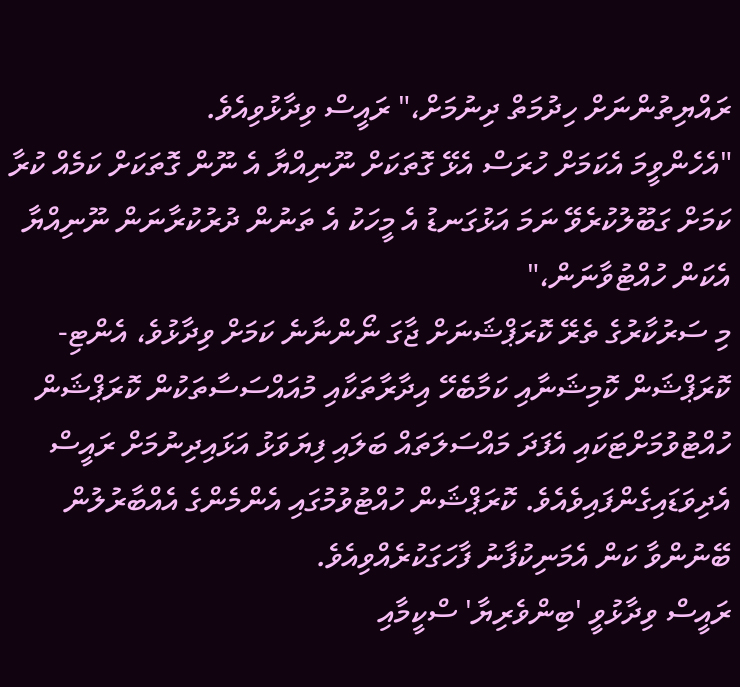ރައްޔިތުންނަށް ހިދުމަތް ދިނުމަށް،" ރައީސް ވިދާޅުވިއެވެ.
"އެހެންވީމަ އެކަމަށް ހުރަސް އެޅޭ ގޮތަކަށް ނޫނިއްޔާ އެ ނޫން ގޮތަކަށް ކަމެއް ކުރާ ކަމަށް ގަބޫލުކުރެވޭ ނަމަ އަޅުގަނޑު އެ މީހަކު އެ ތަނުން ދުރުކުރާނަން ނޫނިއްޔާ އެކަން ހުއްޓުވާނަން،"
މި ސަރުކާރުގެ ތެރޭ ކޮރަޕްޝަނަށް ޖާގަ ނޯންނާނެ ކަމަށް ވިދާޅުވެ، އެންޓި-ކޮރަޕްޝަން ކޮމިޝަނާއި ކަމާބެހޭ އިދާރާތަކާއި މުއައްސަސާތަކުން ކޮރަޕްޝަން ހުއްޓުވުމަށްޓަކައި އެފަދަ މައްސަލަތައް ބަލައި ފިޔަވަޅު އަޅައިދިނުމަށް ރައީސް އެދިވަޑައިގެންފައިވެއެވެ. ކޮރަޕްޝަން ހުއްޓުވުމުގައި އެންމެންގެ އެއްބާރުލުން ބޭނުންވާ ކަން އެމަނިކުފާނު ފާހަގަކުރެއްވިއެވެ.
ރައީސް ވިދާޅުވީ 'ބިންވެރިޔާ' ސްކީމާއި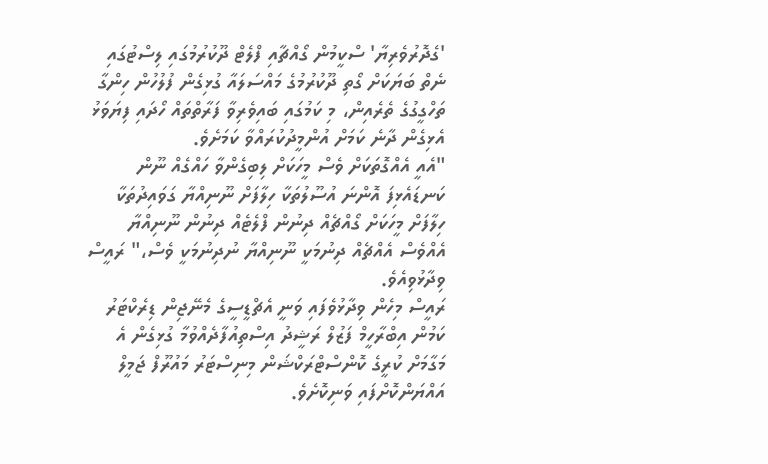'ގެދޮރުވެރިޔާ' ސްކީމުން ގޯއްޗާއި ފްލެޓް ދޫކުރުމުގައި ލިސްޓުގައި ނެތް ބަޔަކަށް ގޯތި ދޫކުރުމުގެ މައްސަލައާ ގުޅިގެން ފުލުހުން ހިންގާ ތަހްގީގުގެ ތެރެއިން، މި ކަމުގައި ބައިވެރިވާ ފަރާތްތައް ހޯދައި ފިޔަވަޅު އެޅިގެން ދާނެ ކަމަށް އުންމީދުކުރައްވާ ކަމަށެވެ.
"އެއީ އެއްގޮތަކަށް ވެސް މީހަކަށް ލިބިގެންވާ ހައްގެއް ނޫން ކަނޑައެޅިފަ އޮންނަ އުސޫލުތަކާ ހިލާފަށް ނޫނިއްޔާ ގަވައިދުތަކާ ހިލާފަށް މީހަކަށް ގޯއްޗެއް ދިނުން ފްލެޓެއް ދިނުން ނޫނިއްޔާ އެއްވެސް އެއްޗެއް ދިނުމަކީ ނޫނިއްޔާ ނުދިނުމަކީ ވެސް،" ރައީސް ވިދާޅުވިއެވެ.
ރައީސް މިހެން ވިދާޅުވެފައި ވަނީ އެޗްޑީސީގެ މެނޭޖިން ޑިރެކްޓަރު ކަމުން އިބްރާހީމް ފަޒުލް ރަޝީދު އިސްތިއުފާދެއްވުމާ ގުޅިގެން އެ މަގާމަށް ކުރީގެ ކޮންސްޓްރަކްޝަން މިނިސްޓަރު މައުރޫފް ޖަމީލް އައްޔަންކޮށްފައި ވަނިކޮށެވެ.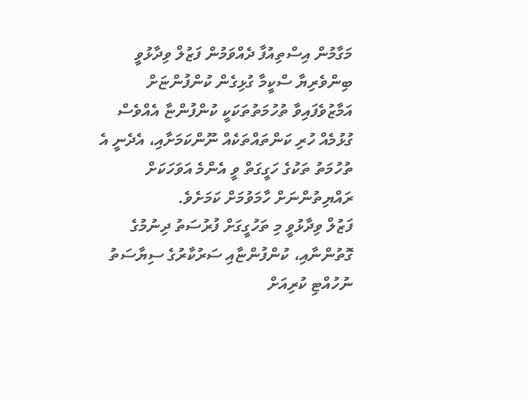މަގާމުން އިސްތިއުފާ ދެއްވަމުން ފަޒުލް ވިދާޅުވީ ބިންވެރިޔާ ސްކީމާ ގުޅިގެން ކުންފުންޏަށް އަމާޒުވެފައިވާ ތުހުމަތުތަކަކީ ކުންފުންޏާ އެއްވެސް ގުޅުމެއް ހުރި ކަންތައްތަކެއް ނޫންކަމަށާއި، އެދެނީ އެ ތުހުމަތު ތަކުގެ ހަގީގަތް ވީ އެންމެ އަވަހަކަށް ރައްޔިތުންނަށް ހާމަވުމަށް ކަމަށެވެ.
ފަޒުލް ވިދާޅުވީ މި ތަހުގީގަށް ފުރުސަތު ދިނުމުގެ ގޮތުންނާއި، ކުންފުންޏާއި ސަރުކާރުގެ ސިޔާސަތު ނުހުއްޓި ކުރިއަށް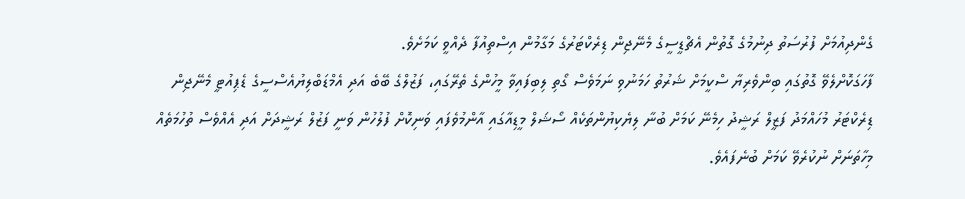ގެންދިއުމަށް ފުރުސަތު ދިނުމުގެ ގޮތުން އެޗްޑީސީގެ މެނޭޖިން ޑިރެކްޓަރުގެ މަގާމުން އިސްތިއުފާ ދެއްވީ ކަމަށެވެ.
ފާހަގަކޮށްލެވޭ ގޮތުގައި ބިންވެރިޔާ ސްކީމަށް ޝަރުތު ހަމަނުވި ނަމަވެސް ގޯތި ލިބިފައިވާ މީހުންގެ ތެރޭގައި، ފަޒުލްގެ ބޭބެ އަދި އެމްޑަބްލިޔުއެސްސީގެ ޑެޕިއުޓީ މެނޭޖިން ޑިރެކްޓަރު މުހައްމަދު ފަޒީލް ރަޝީދު ހިމެނޭ ކަމަށް ބުނާ ލިޔެކިޔުންތަކެއް ސޯޝަލް މީޑިއާގައި އާންމުވެފައި ވަނިކޮށް ފުލުހުން ވަނީ ފަޒުލް ރަޝީދަށް އަދި އެއްވެސް ތުހުމަތެއް މިހާތަނަށް ނުކުރެވޭ ކަމަށް ބުނެފައެވެ.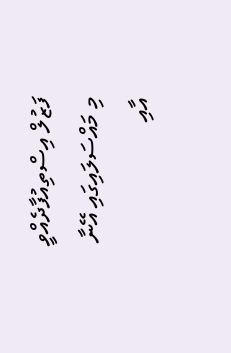ފަޒުލް އިސްތިއުފާދެއްވީ މި މައްސަލައިގައި އޭނާ އާއި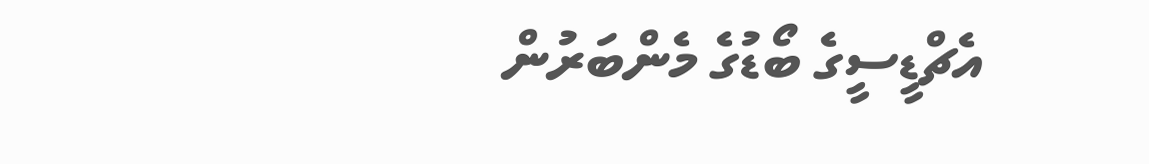އެޗްޑީސީގެ ބޯޑުގެ މެންބަރުން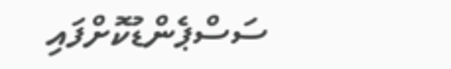ސަސްޕެންޑުކޮށްފައި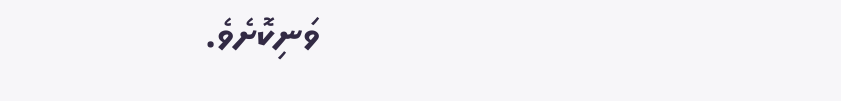ވަނިކޮށެވެ.